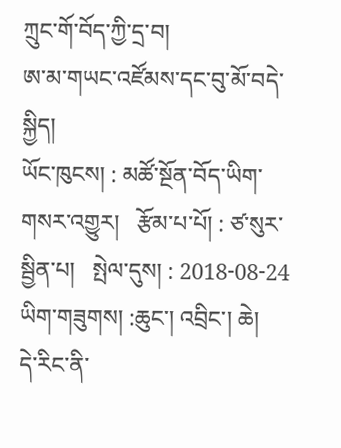ཀྲུང་གོ་བོད་ཀྱི་དྲ་བ།
ཨ་མ་གཡང་འཛོམས་དང་བུ་མོ་བདེ་སྐྱིད།
ཡོང་ཁུངས། : མཚོ་སྔོན་བོད་ཡིག་གསར་འགྱུར།   རྩོམ་པ་པོ། : ཙ་སུར་སྦྱིན་པ།   སྤེལ་དུས། : 2018-08-24
ཡིག་གཟུགས། :ཆུང་། འབྲིང་། ཆེ།
དེ་རིང་ནི་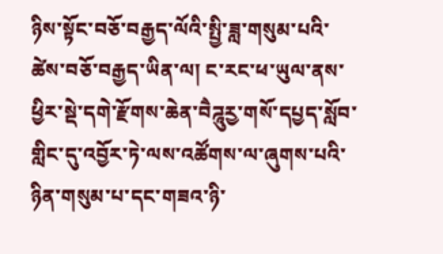ཉིས་སྟོང་བཅོ་བརྒྱད་ལོའི་སྤྱི་ཟླ་གསུམ་པའི་ཚེས་བཅོ་བརྒྱད་ཡིན་ལ། ང་རང་ཕ་ཡུལ་ནས་ཕྱིར་སྡེ་དགེ་རྫོགས་ཆེན་བཻཌཱུརྱ་གསོ་དཔྱད་སློབ་གླིང་དུ་འབྱོར་ཏེ་ལས་འཚོགས་ལ་ཞུགས་པའི་ཉིན་གསུམ་པ་དང་གཟའ་ཉི་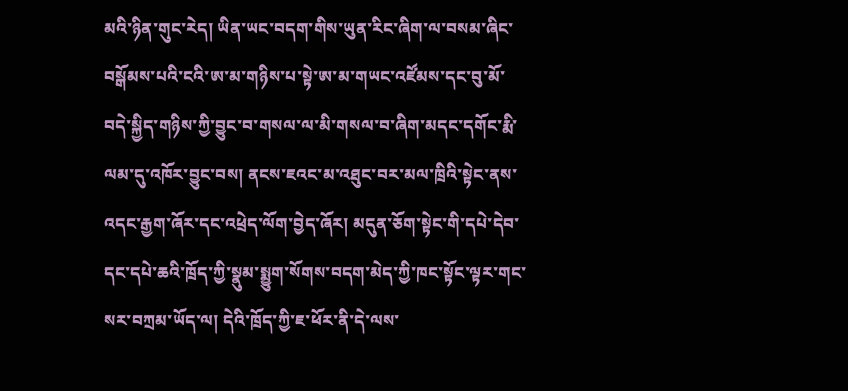མའི་ཉིན་གུང་རེད། ཡིན་ཡང་བདག་གིས་ཡུན་རིང་ཞིག་ལ་བསམ་ཞིང་བསྒོམས་པའི་ངའི་ཨ་མ་གཉིས་པ་སྟེ་ཨ་མ་གཡང་འཛོམས་དང་བུ་མོ་བདེ་སྐྱིད་གཉིས་ཀྱི་བྱུང་བ་གསལ་ལ་མི་གསལ་བ་ཞིག་མདང་དགོང་རྨི་ལམ་དུ་འཁོར་བྱུང་བས། ནངས་ཇའང་མ་འཐུང་བར་མལ་ཁྲིའི་སྟེང་ནས་འདང་རྒྱག་ཞོར་དང་འཕྲེད་ལོག་བྱེད་ཞོར། མདུན་ཅོག་སྟེང་གི་དཔེ་དེབ་དང་དཔེ་ཆའི་ཁྲོད་ཀྱི་སྣུམ་སྨྱུག་སོགས་བདག་མེད་ཀྱི་ཁང་སྟོང་ལྟར་གང་སར་བཀྲམ་ཡོད་ལ། དེའི་ཁྲོད་ཀྱི་ཇ་ཕོར་ནི་དེ་ལས་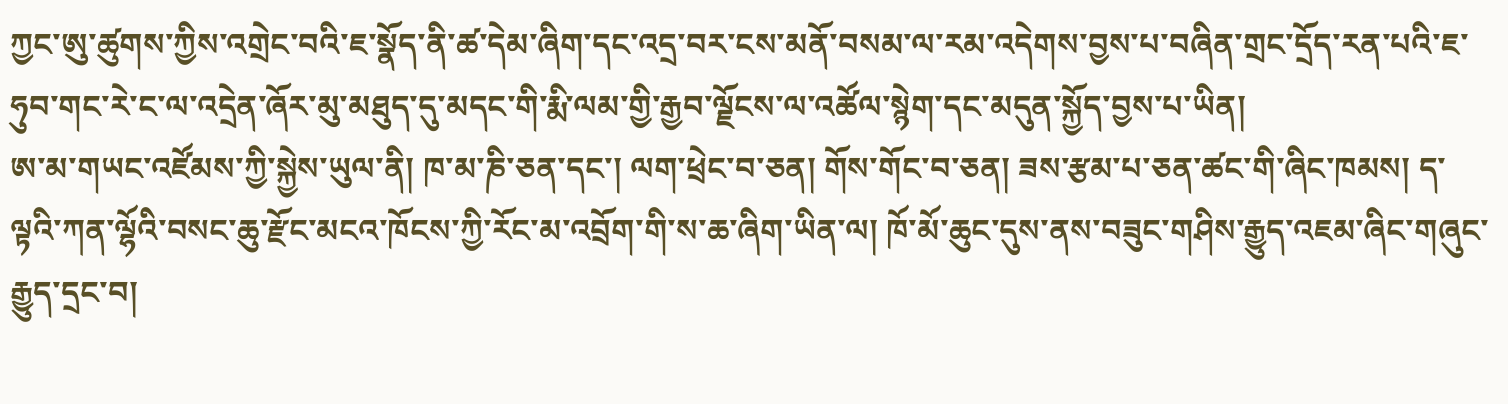ཀྱང་ཨུ་ཚུགས་ཀྱིས་འགྲེང་བའི་ཇ་སྣོད་ནི་ཚ་དེམ་ཞིག་དང་འདྲ་བར་ངས་མནོ་བསམ་ལ་རམ་འདེགས་བྱས་པ་བཞིན་གྲང་དྲོད་རན་པའི་ཇ་ཧུབ་གང་རེ་ང་ལ་འདྲེན་ཞོར་མུ་མཐུད་དུ་མདང་གི་རྨི་ལམ་གྱི་རྒྱབ་ལྗོངས་ལ་འཚོལ་སྙེག་དང་མདུན་སྐྱོད་བྱས་པ་ཡིན།
ཨ་མ་གཡང་འཛོམས་ཀྱི་སྐྱེས་ཡུལ་ནི། ཁ་མ་ཎི་ཅན་དང་། ལག་ཕྲེང་བ་ཅན། གོས་གོང་བ་ཅན། ཟས་རྩམ་པ་ཅན་ཚང་གི་ཞིང་ཁམས། ད་ལྟའི་ཀན་ལྷོའི་བསང་ཆུ་རྫོང་མངའ་ཁོངས་ཀྱི་རོང་མ་འབྲོག་གི་ས་ཆ་ཞིག་ཡིན་ལ། ཁོ་མོ་ཆུང་དུས་ནས་བཟུང་གཤིས་རྒྱུད་འཇམ་ཞིང་གཞུང་རྒྱུད་དྲང་བ།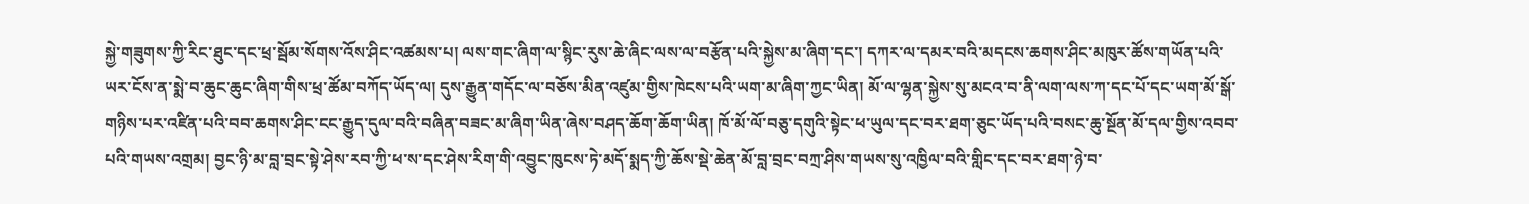སྐྱེ་གཟུགས་ཀྱི་རིང་ཐུང་དང་ཕྲ་སྦོམ་སོགས་འོས་ཤིང་འཚམས་པ། ལས་གང་ཞིག་ལ་སྙིང་རུས་ཆེ་ཞིང་ལས་ལ་བརྩོན་པའི་སྐྱེས་མ་ཞིག་དང་། དཀར་ལ་དམར་བའི་མདངས་ཆགས་ཤིང་མཁུར་ཚོས་གཡོན་པའི་ཡར་ངོས་ན་སྨེ་བ་ཆུང་ཆུང་ཞིག་གིས་ཕྲ་ཚོམ་བཀོད་ཡོད་ལ། དུས་རྒྱུན་གདོང་ལ་བཅོས་མིན་འཛུམ་གྱིས་ཁེངས་པའི་ཡག་མ་ཞིག་ཀྱང་ཡིན། མོ་ལ་ལྷན་སྐྱེས་སུ་མངའ་བ་ནི་ལག་ལས་ཀ་དང་པོ་དང་ཡག་མོ་སྒོ་གཉིས་པར་འཛིན་པའི་བབ་ཆགས་ཤིང་ངང་རྒྱུད་དུལ་བའི་བཞིན་བཟང་མ་ཞིག་ཡིན་ཞེས་བཤད་ཆོག་ཆོག་ཡིན། ཁོ་མོ་ལོ་བཅུ་དགུའི་སྟེང་ཕ་ཡུལ་དང་བར་ཐག་ཅུང་ཡོད་པའི་བསང་ཆུ་སྔོན་མོ་དལ་གྱིས་འབབ་པའི་གཡས་འགྲམ། བྱང་ཉི་མ་བླ་བྲང་སྟེ་ཤེས་རབ་ཀྱི་ཕ་ས་དང་ཤེས་རིག་གི་འབྱུང་ཁུངས་ཏེ་མདོ་སྨད་ཀྱི་ཆོས་སྡེ་ཆེན་མོ་བླ་བྲང་བཀྲ་ཤིས་གཡས་སུ་འཁྱིལ་བའི་གླིང་དང་བར་ཐག་ཉེ་བ་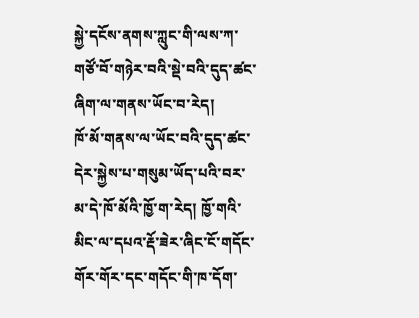སྐྱེ་དངོས་ནགས་ཀླུང་གི་ལས་ཀ་གཙོ་བོ་གཉེར་བའི་སྡེ་བའི་དུད་ཚང་ཞིག་ལ་གནས་ཡོང་བ་རེད།
ཁོ་མོ་གནས་ལ་ཡོང་བའི་དུད་ཚང་དེར་སྐྱེས་པ་གསུམ་ཡོད་པའི་བར་མ་དེ་ཁོ་མོའི་ཁྱོ་ག་རེད། ཁྱོ་གའི་མིང་ལ་དཔའ་རྡོ་ཟེར་ཞིང་ངོ་གདོང་གོར་གོར་དང་གདོང་གི་ཁ་དོག་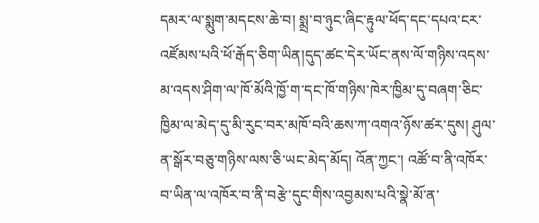དམར་ལ་སྨུག་མདངས་ཆེ་བ། སྨྲ་བ་ཉུང་ཞིང་རྟུལ་ཕོད་དང་དཔའ་ངར་འཛོམས་པའི་ཕོ་རྒོད་ཅིག་ཡིན།དུད་ཚང་དེར་ཡོང་ནས་ལོ་གཉིས་འདས་མ་འདས་ཤིག་ལ་ཁོ་མོའི་ཁྱོ་ག་དང་ཁོ་གཉིས་ཁེར་ཁྱིམ་དུ་བཞག་ཅིང་ཁྱིམ་ལ་མེད་དུ་མི་རུང་བར་མཁོ་བའི་ཆས་ཀ་འགའ་ཉོས་ཚར་དུས། ཤུལ་ན་སྒོར་བཅུ་གཉིས་ལས་ཅི་ཡང་མེད་མོད། འོན་ཀྱང་། འཚོ་བ་ནི་འཁོར་བ་ཡིན་ལ་འཁོར་བ་ནི་བརྩེ་དུང་གིས་འབྱམས་པའི་སྣེ་མོ་ན་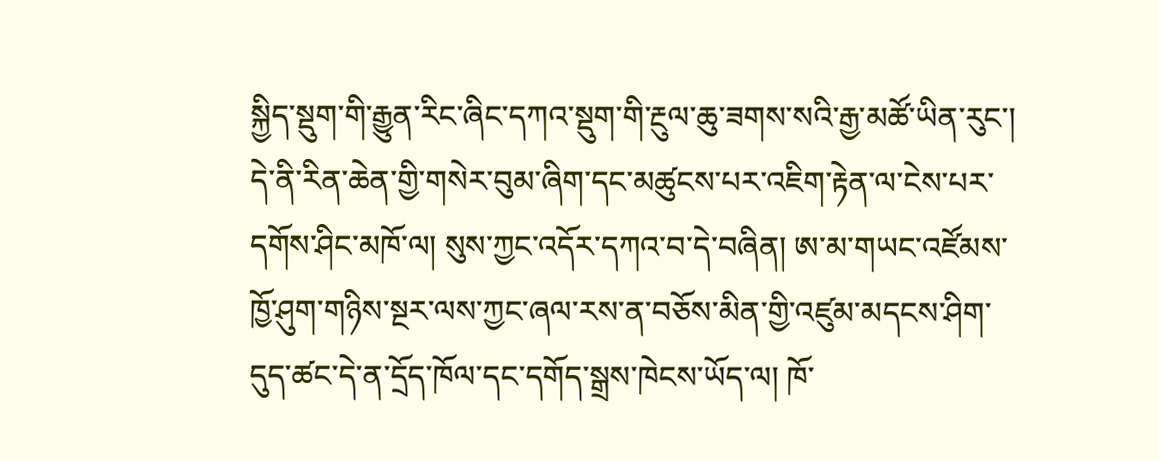སྐྱིད་སྡུག་གི་རྒྱུན་རིང་ཞིང་དཀའ་སྡུག་གི་རྔུལ་ཆུ་ཟགས་སའི་རྒྱ་མཚོ་ཡིན་རུང་། དེ་ནི་རིན་ཆེན་གྱི་གསེར་བུམ་ཞིག་དང་མཚུངས་པར་འཇིག་རྟེན་ལ་ངེས་པར་དགོས་ཤིང་མཁོ་ལ། སུས་ཀྱང་འདོར་དཀའ་བ་དེ་བཞིན། ཨ་མ་གཡང་འཛོམས་ཁྱོ་ཤུག་གཉིས་སྔར་ལས་ཀྱང་ཞལ་རས་ན་བཅོས་མིན་གྱི་འཛུམ་མདངས་ཤིག་དུད་ཚང་དེ་ན་དྲོད་ཁོལ་དང་དགོད་སྒྲས་ཁེངས་ཡོད་ལ། ཁོ་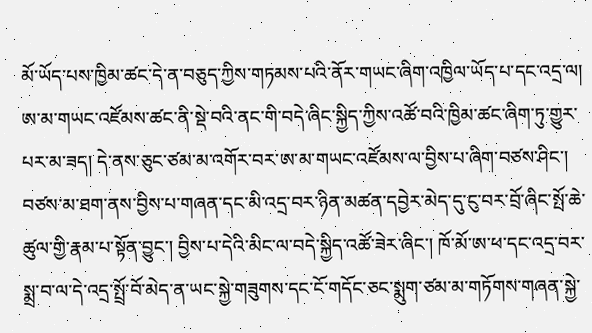མོ་ཡོད་པས་ཁྱིམ་ཚང་དེ་ན་བཅུད་ཀྱིས་གཏམས་པའི་ནོར་གཡང་ཞིག་འཁྱིལ་ཡོད་པ་དང་འདྲ་ལ། ཨ་མ་གཡང་འཛོམས་ཚང་ནི་སྡེ་བའི་ནང་གི་བདེ་ཞིང་སྐྱིད་ཀྱིས་འཚོ་བའི་ཁྱིམ་ཚང་ཞིག་ཏུ་གྱུར་པར་མ་ཟད། དེ་ནས་ཅུང་ཙམ་མ་འགོར་བར་ཨ་མ་གཡང་འཛོམས་ལ་བྱིས་པ་ཞིག་བཙས་ཤིང་། བཙས་མ་ཐག་ནས་བྱིས་པ་གཞན་དང་མི་འདྲ་བར་ཉིན་མཚན་དབྱེར་མེད་དུ་ངུ་བར་བྲོ་ཞིང་སྤོ་ཆེ་ཚུལ་གྱི་རྣམ་པ་སྟོན་བྱུང་། བྱིས་པ་དེའི་མིང་ལ་བདེ་སྐྱིད་འཚོ་ཟེར་ཞིང་། ཁོ་མོ་ཨ་ཕ་དང་འདྲ་བར་སྨྲ་བ་ལ་དེ་འདྲ་སྤྲོ་བོ་མེད་ན་ཡང་སྐྱེ་གཟུགས་དང་ངོ་གདོང་ཅང་སྨུག་ཙམ་མ་གཏོགས་གཞན་སྐྱེ་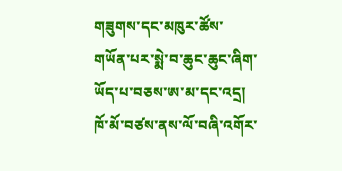གཟུགས་དང་མཁུར་ཚོས་གཡོན་པར་སྨེ་བ་ཆུང་ཆུང་ཞིག་ཡོད་པ་བཅས་ཨ་མ་དང་འདྲ། ཁོ་མོ་བཙས་ནས་ལོ་བཞི་འགོར་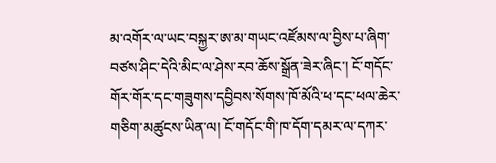མ་འགོར་ལ་ཡང་བསྐྱར་ཨ་མ་གཡང་འཛོམས་ལ་བྱིས་པ་ཞིག་བཙས་ཤིང་དེའི་མིང་ལ་ཤེས་རབ་ཆོས་སྒྲོན་ཟེར་ཞིང་། ངོ་གདོང་གོར་གོར་དང་གཟུགས་དབྱིབས་སོགས་ཁོ་མོའི་ཕ་དང་ཕལ་ཆེར་གཅིག་མཚུངས་ཡིན་ལ། ངོ་གདོང་གི་ཁ་དོག་དམར་ལ་དཀར་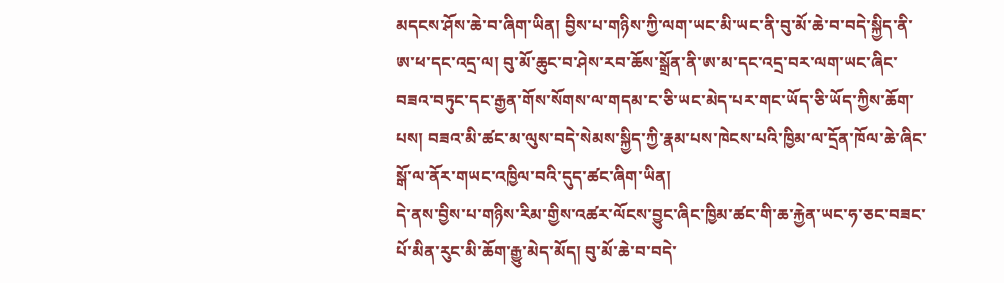མདངས་ཤོས་ཆེ་བ་ཞིག་ཡིན། བྱིས་པ་གཉིས་ཀྱི་ལག་ཡང་མི་ཡང་ནི་བུ་མོ་ཆེ་བ་བདེ་སྐྱིད་ནི་ཨ་ཕ་དང་འདྲ་ལ། བུ་མོ་ཆུང་བ་ཤེས་རབ་ཆོས་སྒྲོན་ནི་ཨ་མ་དང་འདྲ་བར་ལག་ཡང་ཞིང་བཟའ་བཏུང་དང་རྒྱན་གོས་སོགས་ལ་གདམ་ང་ཅི་ཡང་མེད་པར་གང་ཡོད་ཅི་ཡོད་ཀྱིས་ཆོག་པས། བཟའ་མི་ཚང་མ་ལུས་བདེ་སེམས་སྐྱིད་ཀྱི་རྣམ་པས་ཁེངས་པའི་ཁྱིམ་ལ་དྲོན་ཁོལ་ཆེ་ཞིང་སྒོ་ལ་ནོར་གཡང་འཁྱིལ་བའི་དུད་ཚང་ཞིག་ཡིན།
དེ་ནས་བྱིས་པ་གཉིས་རིམ་གྱིས་འཚར་ལོངས་བྱུང་ཞིང་ཁྱིམ་ཚང་གི་ཆ་རྐྱེན་ཡང་ཧ་ཅང་བཟང་པོ་མིན་རུང་མི་ཆོག་རྒྱུ་མེད་མོད། བུ་མོ་ཆེ་བ་བདེ་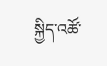སྐྱིད་འཚོ་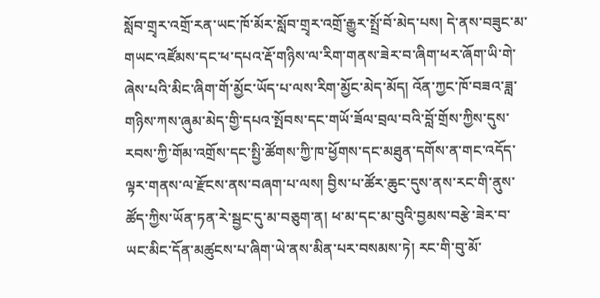སློབ་གྲྭར་འགྲོ་རན་ཡང་ཁོ་མོར་སློབ་གྲྭར་འགྲོ་རྒྱུར་སྤྲོ་བོ་མེད་པས། དེ་ནས་བཟུང་མ་གཡང་འཛོམས་དང་ཕ་དཔའ་རྡོ་གཉིས་ལ་རིག་གནས་ཟེར་བ་ཞིག་ཕར་ཞོག་ཡི་གེ་ཞེས་པའི་མིང་ཞིག་གོ་མྱོང་ཡོད་པ་ལས་རིག་མྱོང་མེད་མོད། འོན་ཀྱང་ཁོ་བཟའ་ཟླ་གཉིས་ཀས་ཞུམ་མེད་གྱི་དཔའ་སྤོབས་དང་གཡོ་ཟོལ་བྲལ་བའི་བློ་གྲོས་ཀྱིས་དུས་རབས་ཀྱི་གོམ་འགྲོས་དང་སྤྱི་ཚོགས་ཀྱི་ཁ་ཕྱོགས་དང་མཐུན་དགོས་ན་གང་འདོད་ལྟར་གནས་ལ་རྫོངས་ནས་བཞག་པ་ལས། བྱིས་པ་ཚོར་ཆུང་དུས་ནས་རང་གི་ནུས་ཚོད་ཀྱིས་ཡོན་ཏན་རེ་སྦྱང་དུ་མ་བཅུག་ན། ཕ་མ་དང་མ་བུའི་བྱམས་བརྩེ་ཟེར་བ་ཡང་མིང་དོན་མཚུངས་པ་ཞིག་ཡེ་ནས་མིན་པར་བསམས་ཏེ། རང་གི་བུ་མོ་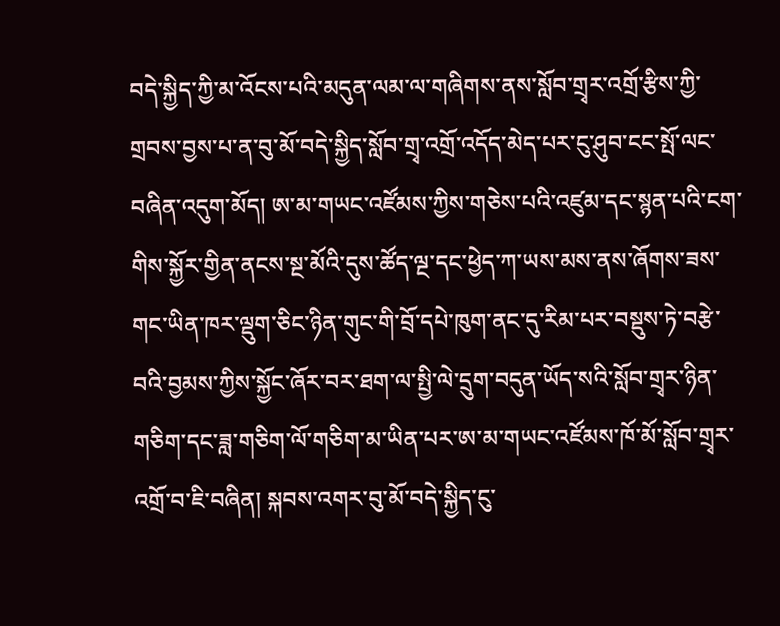བདེ་སྐྱིད་ཀྱི་མ་འོངས་པའི་མདུན་ལམ་ལ་གཞིགས་ནས་སློབ་གྲྭར་འགྲོ་རྩིས་ཀྱི་གྲབས་བྱས་པ་ན་བུ་མོ་བདེ་སྐྱིད་སློབ་གྲྭ་འགྲོ་འདོད་མེད་པར་ངུ་ཤུབ་ངང་སྤོ་ལང་བཞིན་འདུག་མོད། ཨ་མ་གཡང་འཛོམས་ཀྱིས་གཅེས་པའི་འཛུམ་དང་སྙན་པའི་ངག་གིས་སྐྱོར་གྱིན་ནངས་སྔ་མོའི་དུས་ཚོད་ལྔ་དང་ཕྱེད་ཀ་ཡས་མས་ནས་ཞོགས་ཟས་གང་ཡིན་ཁར་ལྡུག་ཅིང་ཉིན་གུང་གི་བྲོ་དཔེ་ཁུག་ནང་དུ་རིམ་པར་བསྡུས་ཏེ་བརྩེ་བའི་བྱམས་ཀྱིས་སྐྱོང་ཞོར་བར་ཐག་ལ་སྤྱི་ལེ་དྲུག་བདུན་ཡོད་སའི་སློབ་གྲྭར་ཉིན་གཅིག་དང་ཟླ་གཅིག་ལོ་གཅིག་མ་ཡིན་པར་ཨ་མ་གཡང་འཛོམས་ཁོ་མོ་སློབ་གྲྭར་འགྲོ་བ་ཇི་བཞིན། སྐབས་འགར་བུ་མོ་བདེ་སྐྱིད་ངུ་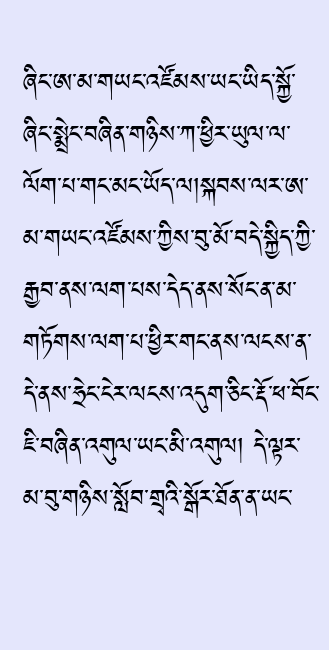ཞིང་ཨ་མ་གཡང་འཛོམས་ཡང་ཡིད་སྐྱོ་ཞིང་སྨྲེང་བཞིན་གཉིས་ཀ་ཕྱིར་ཡུལ་ལ་ལོག་པ་གང་མང་ཡོད་ལ།སྐབས་ལར་ཨ་མ་གཡང་འཛོམས་ཀྱིས་བུ་མོ་བདེ་སྐྱིད་ཀྱི་རྒྱབ་ནས་ལག་པས་དེད་ནས་སོང་ན་མ་གཏོགས་ལག་པ་ཕྱིར་གང་ནས་ལངས་ན་དེ་ནས་ཧྲེང་ངེར་ལངས་འདུག་ཅིང་རྡོ་ཕ་བོང་ཇི་བཞིན་འགུལ་ཡང་མི་འགུལ། དེ་ལྟར་མ་བུ་གཉིས་སློབ་གྲྭའི་སྒོར་ཐོན་ན་ཡང་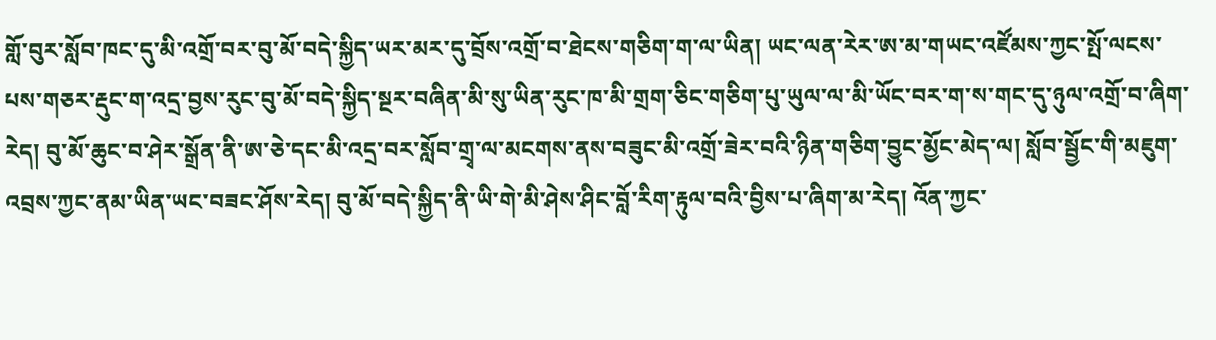གློ་བུར་སློབ་ཁང་དུ་མི་འགྲོ་བར་བུ་མོ་བདེ་སྐྱིད་ཡར་མར་དུ་བྲོས་འགྲོ་བ་ཐེངས་གཅིག་ག་ལ་ཡིན། ཡང་ལན་རེར་ཨ་མ་གཡང་འཛོམས་ཀྱང་སྤོ་ལངས་པས་གཅར་རྡུང་ག་འདྲ་བྱས་རུང་བུ་མོ་བདེ་སྐྱིད་སྔར་བཞིན་མི་སུ་ཡིན་རུང་ཁ་མི་གྲག་ཅིང་གཅིག་པུ་ཡུལ་ལ་མི་ཡོང་བར་ག་ས་གང་དུ་ཉུལ་འགྲོ་བ་ཞིག་རེད། བུ་མོ་ཆུང་བ་ཤེར་སྒྲོན་ནི་ཨ་ཅེ་དང་མི་འདྲ་བར་སློབ་གྲྭ་ལ་མངགས་ནས་བཟུང་མི་འགྲོ་ཟེར་བའི་ཉིན་གཅིག་བྱུང་མྱོང་མེད་ལ། སློབ་སྦྱོང་གི་མཇུག་འབྲས་ཀྱང་ནམ་ཡིན་ཡང་བཟང་ཤོས་རེད། བུ་མོ་བདེ་སྐྱིད་ནི་ཡི་གེ་མི་ཤེས་ཤིང་བློ་རིག་རྟུལ་བའི་བྱིས་པ་ཞིག་མ་རེད། འོན་ཀྱང་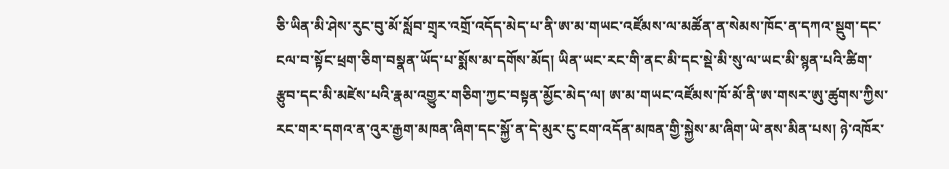ཅི་ཡིན་མི་ཤེས་རུང་བུ་མོ་སློབ་གྲྭར་འགྲོ་འདོད་མེད་པ་ནི་ཨ་མ་གཡང་འཛོམས་ལ་མཚོན་ན་སེམས་ཁོང་ན་དཀའ་སྡུག་དང་ངལ་བ་སྟོང་ཕྲག་ཅིག་བསྣན་ཡོད་པ་སྨོས་མ་དགོས་མོད། ཡིན་ཡང་རང་གི་ནང་མི་དང་སྡེ་མི་སུ་ལ་ཡང་མི་སྙན་པའི་ཚིག་རྩུབ་དང་མི་མཛེས་པའི་རྣམ་འགྱུར་གཅིག་ཀྱང་བསྟན་མྱོང་མེད་ལ། ཨ་མ་གཡང་འཛོམས་ཁོ་མོ་ནི་ཨ་གསར་ཨུ་ཚུགས་ཀྱིས་རང་གར་དགའ་ན་འུར་རྒྱག་མཁན་ཞིག་དང་སྐྱོ་ན་དེ་མུར་ངུ་ངག་འདོན་མཁན་གྱི་སྐྱེས་མ་ཞིག་ཡེ་ནས་མིན་པས། ཉེ་འཁོར་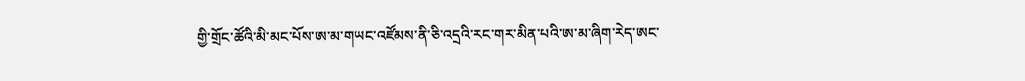གྱི་གྲོང་ཚོའི་མི་མང་པོས་ཨ་མ་གཡང་འཛོམས་ནི་ཅི་འདྲའི་རང་གར་མིན་པའི་ཨ་མ་ཞིག་རེད་ཨང་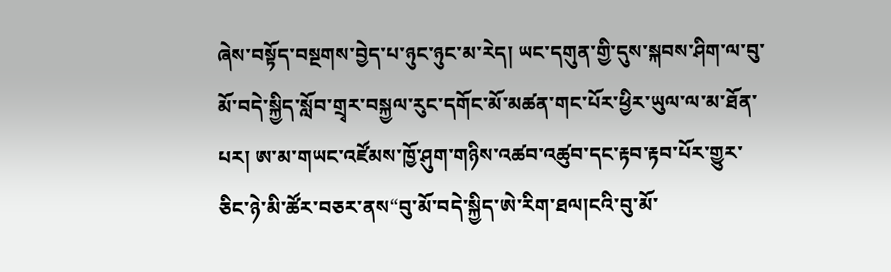ཞེས་བསྟོད་བསྔགས་བྱེད་པ་ཉུང་ཉུང་མ་རེད། ཡང་དགུན་གྱི་དུས་སྐབས་ཤིག་ལ་བུ་མོ་བདེ་སྐྱིད་སློབ་གྲྭར་བསྐྱལ་རུང་དགོང་མོ་མཚན་གང་པོར་ཕྱིར་ཡུལ་ལ་མ་ཐོན་པར། ཨ་མ་གཡང་འཛོམས་ཁྱོ་ཤུག་གཉིས་འཚབ་འཚུབ་དང་རྟབ་རྟབ་པོར་གྱུར་ཅིང་ཉེ་མི་ཚོར་བཅར་ནས“བུ་མོ་བདེ་སྐྱིད་ཨེ་རིག་ཐལ།ངའི་བུ་མོ་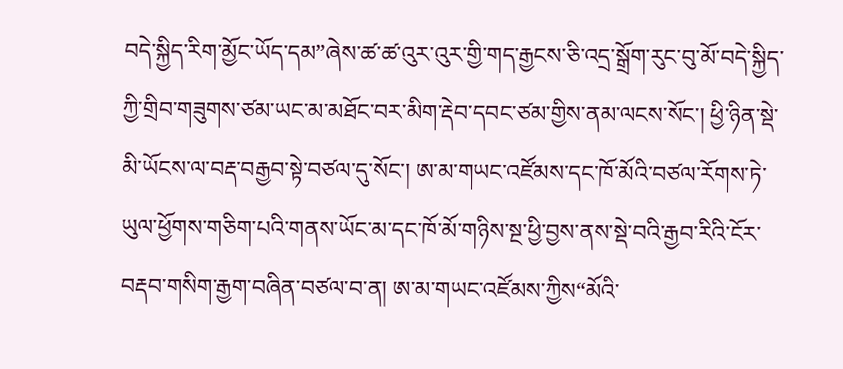བདེ་སྐྱིད་རིག་མྱོང་ཡོད་དམ”ཞེས་ཚ་ཚ་འུར་འུར་གྱི་གད་རྒྱངས་ཅི་འདྲ་སྒྲོག་རུང་བུ་མོ་བདེ་སྐྱིད་ཀྱི་གྲིབ་གཟུགས་ཙམ་ཡང་མ་མཐོང་བར་མིག་རྡེབ་དབང་ཙམ་གྱིས་ནམ་ལངས་སོང་། ཕྱི་ཉིན་སྡེ་མི་ཡོངས་ལ་བརྡ་བརྒྱབ་སྟེ་བཙལ་དུ་སོང་། ཨ་མ་གཡང་འཛོམས་དང་ཁོ་མོའི་བཙལ་རོགས་ཏེ་ཡུལ་ཕྱོགས་གཅིག་པའི་གནས་ཡོང་མ་དང་ཁོ་མོ་གཉིས་སྔ་ཕྱི་བྱས་ནས་སྡེ་བའི་རྒྱབ་རིའི་ངོར་བརྡབ་གསིག་རྒྱག་བཞིན་བཙལ་བ་ན། ཨ་མ་གཡང་འཛོམས་ཀྱིས“མོའི་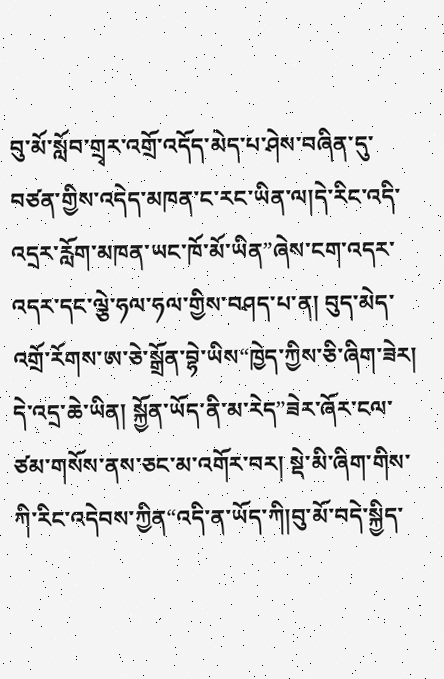བུ་མོ་སློབ་གྲྭར་འགྲོ་འདོད་མེད་པ་ཤེས་བཞིན་དུ་བཙན་གྱིས་འདེད་མཁན་ང་རང་ཡིན་ལ།དེ་རིང་འདི་འདྲར་རློག་མཁན་ཡང་ཁོ་མོ་ཡིན”ཞེས་ངག་འདར་འདར་དང་ལྕེ་ཧལ་ཧལ་གྱིས་བཤད་པ་ན། བུད་མེད་འགྲོ་རོགས་ཨ་ཅེ་སྒྲོན་བྷེ་ཡིས“ཁྱེད་ཀྱིས་ཅི་ཞིག་ཟེར། དེ་འདྲ་ཆེ་ཡིན། སྐྱོན་ཡོད་ནི་མ་རེད”ཟེར་ཞོར་ངལ་ཙམ་གསོས་ནས་ཅང་མ་འགོར་བར། སྡེ་མི་ཞིག་གིས་ཀི་རིང་འདེབས་ཀྱིན“འདི་ན་ཡོད་ཀི།བུ་མོ་བདེ་སྐྱིད་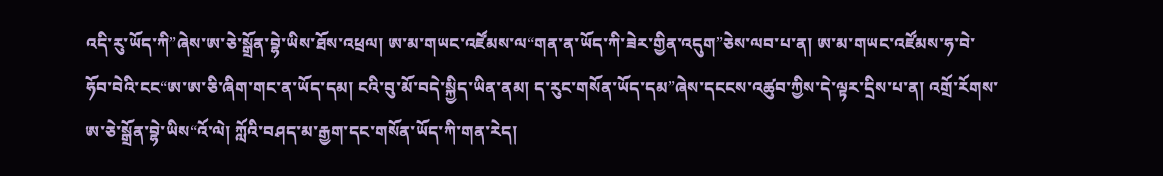འདི་རུ་ཡོད་ཀི”ཞེས་ཨ་ཅེ་སྒྲོན་བྷེ་ཡིས་ཐོས་འཕྲལ། ཨ་མ་གཡང་འཛོམས་ལ“གན་ན་ཡོད་ཀི་ཟེར་གྱིན་འདུག”ཅེས་ལབ་པ་ན། ཨ་མ་གཡང་འཛོམས་ཧ་བེ་ཧོབ་བེའི་ངང“ཨ་ཨ་ཅི་ཞིག་གང་ན་ཡོད་དམ། ངའི་བུ་མོ་བདེ་སྐྱིད་ཡིན་ནམ། ད་རུང་གསོན་ཡོད་དམ”ཞེས་དངངས་འཚུབ་ཀྱིས་དེ་ལྟར་དྲིས་པ་ན། འགྲོ་རོགས་ཨ་ཅེ་སྒྲོན་བྷེ་ཡིས“འོ་ལེ། ཀློའི་བཤད་མ་རྒྱག་དང་གསོན་ཡོད་ཀི་གན་རེད།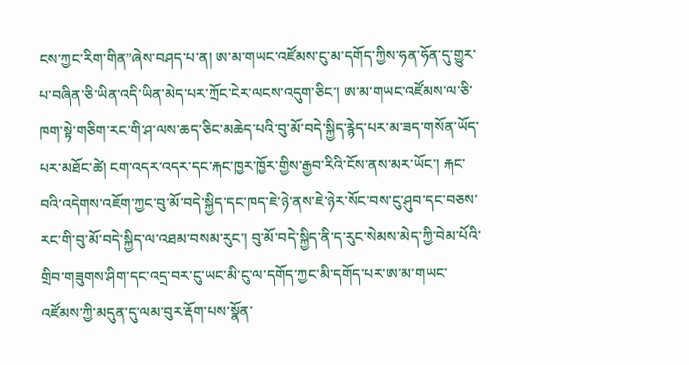ངས་ཀྱང་རིག་གིན”ཞེས་བཤད་པ་ན། ཨ་མ་གཡང་འཛོམས་ངུ་མ་དགོད་ཀྱིས་ཧན་ཧོན་དུ་གྱུར་པ་བཞིན་ཅི་ཡིན་འདི་ཡིན་མེད་པར་ཀྲོང་ངེར་ལངས་འདུག་ཅིང་། ཨ་མ་གཡང་འཛོམས་ལ་ཅི་ཁག་སྟེ་གཅིག་རང་གི་ཤ་ལས་ཆད་ཅིང་མཆེད་པའི་བུ་མོ་བདེ་སྐྱིད་རྙེད་པར་མ་ཟད་གསོན་ཡོད་པར་མཐོང་ཚེ། ངག་འདར་འདར་དང་རྐང་ཁྱར་ཁྱོར་གྱིས་རྒྱབ་རིའི་ངོས་ནས་མར་ཡོང་། རྐང་བའི་འདེགས་འཇོག་ཀྱང་བུ་མོ་བདེ་སྐྱིད་དང་ཁད་ཇེ་ཉེ་ནས་ཇེ་ཉེར་སོང་བས་ངུ་ཤུབ་དང་བཅས་རང་གི་བུ་མོ་བདེ་སྐྱིད་ལ་འཐམ་བསམ་རུང་། བུ་མོ་བདེ་སྐྱིད་ནི་ད་རུང་སེམས་མེད་ཀྱི་བེམ་པོའི་གྲིབ་གཟུགས་ཤིག་དང་འདྲ་བར་ངུ་ཡང་མི་ངུ་ལ་དགོད་ཀྱང་མི་དགོད་པར་ཨ་མ་གཡང་འཛོམས་ཀྱི་མདུན་དུ་ལམ་བུར་རྡོག་པས་སྣོན་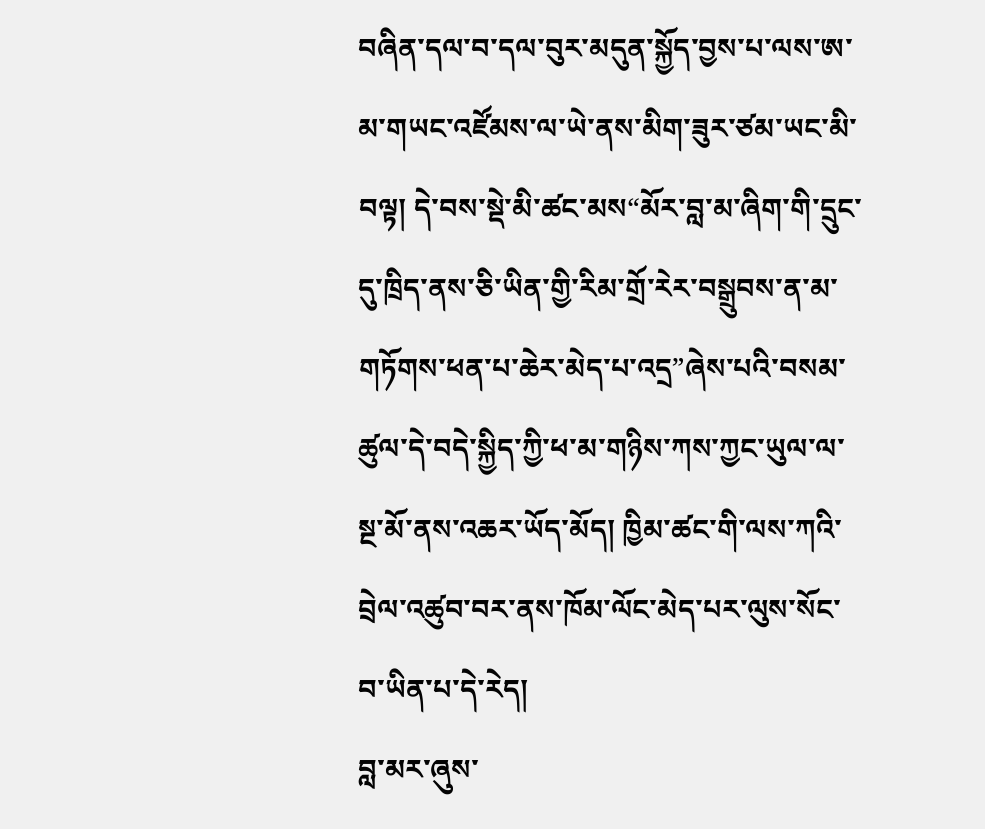བཞིན་དལ་བ་དལ་བུར་མདུན་སྐྱོད་བྱས་པ་ལས་ཨ་མ་གཡང་འཛོམས་ལ་ཡེ་ནས་མིག་ཟུར་ཙམ་ཡང་མི་བལྟ། དེ་བས་སྡེ་མི་ཚང་མས“མོར་བླ་མ་ཞིག་གི་དྲུང་དུ་ཁྲིད་ནས་ཅི་ཡིན་གྱི་རིམ་གྲོ་རེར་བསྒྲུབས་ན་མ་གཏོགས་ཕན་པ་ཆེར་མེད་པ་འདྲ”ཞེས་པའི་བསམ་ཚུལ་དེ་བདེ་སྐྱིད་ཀྱི་ཕ་མ་གཉིས་ཀས་ཀྱང་ཡུལ་ལ་སྔ་མོ་ནས་འཆར་ཡོད་མོད། ཁྱིམ་ཚང་གི་ལས་ཀའི་བྲེལ་འཚུབ་བར་ནས་ཁོམ་ལོང་མེད་པར་ལུས་སོང་བ་ཡིན་པ་དེ་རེད།
བླ་མར་ཞུས་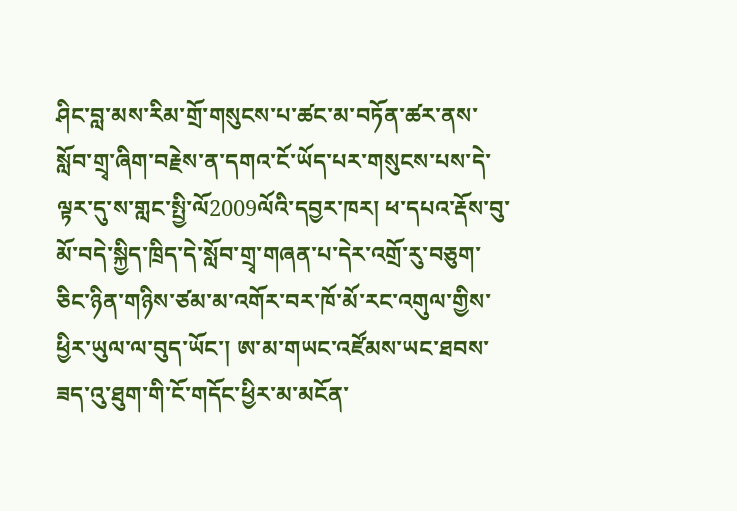ཤིང་བླ་མས་རིམ་གྲོ་གསུངས་པ་ཚང་མ་བཏོན་ཚར་ནས་སློབ་གྲྭ་ཞིག་བརྗེས་ན་དགའ་ངོ་ཡོད་པར་གསུངས་པས་དེ་ལྟར་དུ་ས་གླང་སྤྱི་ལོ2009ལོའི་དབྱར་ཁར། ཕ་དཔའ་རྡོས་བུ་མོ་བདེ་སྐྱིད་ཁྲིད་དེ་སློབ་གྲྭ་གཞན་པ་དེར་འགྲོ་རུ་བཅུག་ཅིང་ཉིན་གཉིས་ཙམ་མ་འགོར་བར་ཁོ་མོ་རང་འགུལ་གྱིས་ཕྱིར་ཡུལ་ལ་བུད་ཡོང་། ཨ་མ་གཡང་འཛོམས་ཡང་ཐབས་ཟད་འུ་ཐུག་གི་ངོ་གདོང་ཕྱིར་མ་མངོན་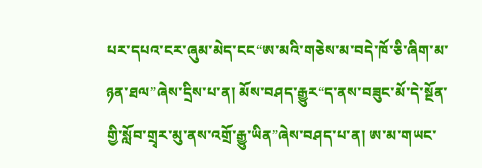པར་དཔའ་ངར་ཞུམ་མེད་ངང“ཨ་མའི་གཅེས་མ་བདེ་ཁོ་ཅི་ཞིག་མ་ཉན་ཐལ”ཞེས་དྲིས་པ་ན། མོས་བཤད་རྒྱུར“ད་ནས་བཟུང་མོ་དེ་སྔོན་གྱི་སློབ་གྲྭར་མུ་ནས་འགྲོ་རྒྱུ་ཡིན”ཞེས་བཤད་པ་ན། ཨ་མ་གཡང་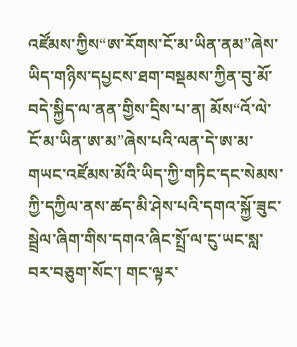འཛོམས་ཀྱིས“ཨ་རོགས་ངོ་མ་ཡིན་ནམ”ཞེས་ཡིད་གཉིས་དཔྱངས་ཐག་བསྡམས་ཀྱིན་བུ་མོ་བདེ་སྐྱིད་ལ་ནན་གྱིས་དྲིས་པ་ན། མོས“འོ་ལེ་ངོ་མ་ཡིན་ཨ་མ”ཞེས་པའི་ལན་དེ་ཨ་མ་གཡང་འཛོམས་མོའི་ཡིད་ཀྱི་གཏིང་དང་སེམས་ཀྱི་དཀྱིལ་ནས་ཚད་མི་ཤེས་པའི་དགའ་སྐྱོ་ཟུང་སྦྲེལ་ཞིག་གིས་དགའ་ཞིང་སྤྲོ་ལ་ངུ་ཡང་སླ་བར་བཅུག་སོང་། གང་ལྟར་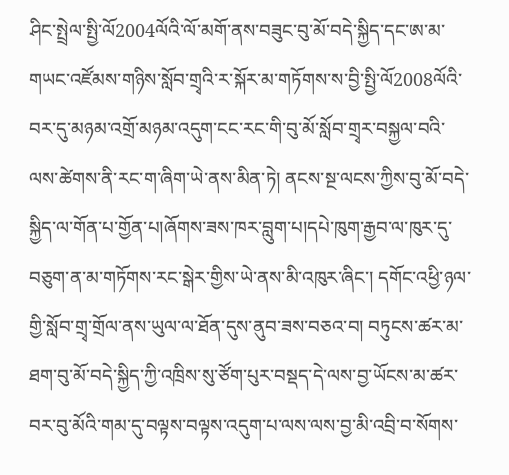ཤིང་སྤྲེལ་སྤྱི་ལོ2004ལོའི་ལོ་མགོ་ནས་བཟུང་བུ་མོ་བདེ་སྐྱིད་དང་ཨ་མ་གཡང་འཛོམས་གཉིས་སློབ་གྲྭའི་ར་སྐོར་མ་གཏོགས་ས་བྱི་སྤྱི་ལོ2008ལོའི་བར་དུ་མཉམ་འགྲོ་མཉམ་འདུག་ངང་རང་གི་བུ་མོ་སློབ་གྲྭར་བསྐྱལ་བའི་ལས་ཚེགས་ནི་རང་ག་ཞིག་ཡེ་ནས་མིན་ཏེ། ནངས་སྔ་ལངས་ཀྱིས་བུ་མོ་བདེ་སྐྱིད་ལ་གོན་པ་གྱོན་པ།ཞོགས་ཟས་ཁར་བླུག་པ།དཔེ་ཁུག་རྒྱབ་ལ་ཁུར་དུ་བཅུག་ན་མ་གཏོགས་རང་སྒེར་གྱིས་ཡེ་ནས་མི་འཁུར་ཞིང་། དགོང་འཕྱི་ཉལ་གྱི་སློབ་གྲྭ་གྲོལ་ནས་ཡུལ་ལ་ཐོན་དུས་ནུབ་ཟས་བཅའ་བ། བཏུངས་ཚར་མ་ཐག་བུ་མོ་བདེ་སྐྱིད་ཀྱི་འཁྲིས་སུ་ཙོག་པུར་བསྡད་དེ་ལས་བྱ་ཡོངས་མ་ཚར་བར་བུ་མོའི་གམ་དུ་བལྟས་བལྟས་འདུག་པ་ལས་ལས་བྱ་མི་འབྲི་བ་སོགས་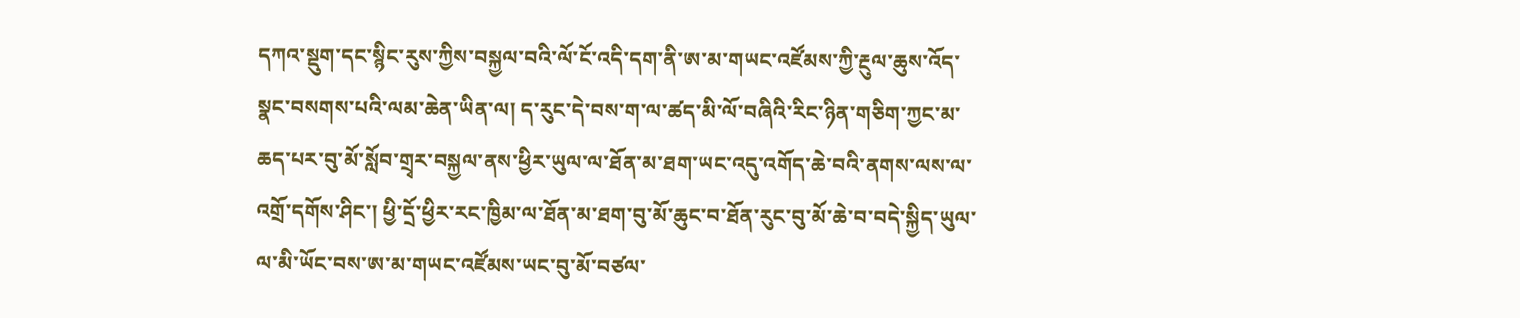དཀའ་སྡུག་དང་སྙིང་རུས་ཀྱིས་བསྐྱལ་བའི་ལོ་ངོ་འདི་དག་ནི་ཨ་མ་གཡང་འཛོམས་ཀྱི་རྔུལ་ཆུས་འོད་སྣང་བསགས་པའི་ལམ་ཆེན་ཡིན་ལ། ད་རུང་དེ་བས་ག་ལ་ཚད་མི་ལོ་བཞིའི་རིང་ཉིན་གཅིག་ཀྱང་མ་ཆད་པར་བུ་མོ་སློབ་གྲྭར་བསྐྱལ་ནས་ཕྱིར་ཡུལ་ལ་ཐོན་མ་ཐག་ཡང་འདུ་འགོད་ཆེ་བའི་ནགས་ལས་ལ་འགྲོ་དགོས་ཤིང་། ཕྱི་དྲོ་ཕྱིར་རང་ཁྱིམ་ལ་ཐོན་མ་ཐག་བུ་མོ་ཆུང་བ་ཐོན་རུང་བུ་མོ་ཆེ་བ་བདེ་སྐྱིད་ཡུལ་ལ་མི་ཡོང་བས་ཨ་མ་གཡང་འཛོམས་ཡང་བུ་མོ་བཙལ་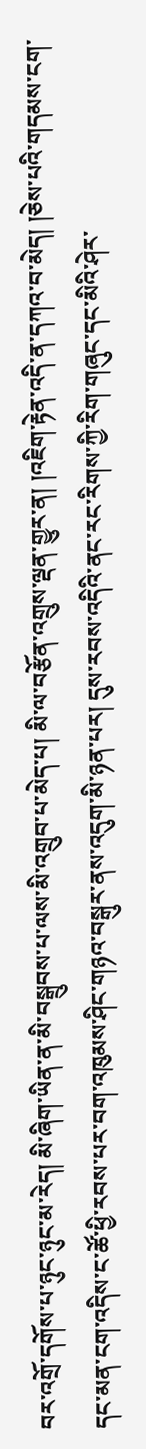བར་འགྲོ་དགོས་པ་ཉུང་ཉུང་མ་རེད། མི་ཞིག་ཡིན་ན་མི་བསྒྲུབས་པ་ལས་མི་འགྲུབ་པ་མེད་པ། མི་ལ་བརྩོན་འགྲུས་ལྡན་གྱུར་ན། །འཇིག་རྟེན་འདི་ན་དཀའ་བ་མེད། །ཅེས་པའི་གདམས་ངག་དང་མན་ངག་འདིས་ང་ཚོ་ཕྱི་རབས་པར་བག་འཁུམས་ཤིང་གཉའ་བསྒུར་ནས་འདུག་མི་ཉན་པར། དུས་རབས་འདིའི་ནང་རང་རིགས་ཀྱི་རིག་གཞུང་དང་མིའི་ཤེར་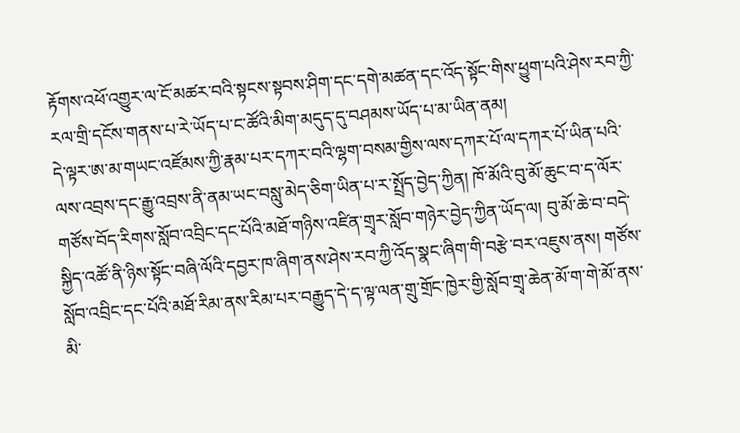རྟོགས་འཕོ་འགྱུར་ལ་ངོ་མཚར་བའི་སྟངས་སྟབས་ཤིག་དང་དགེ་མཚན་དང་འོད་སྟོང་གིས་ཕྱུག་པའི་ཤེས་རབ་ཀྱི་རལ་གྲི་དངོས་གནས་པ་རེ་ཡོད་པ་ང་ཚོའི་མིག་མདུད་དུ་བཤམས་ཡོད་པ་མ་ཡིན་ནམ།
དེ་ལྟར་ཨ་མ་གཡང་འཛོམས་ཀྱི་རྣམ་པར་དཀར་བའི་ལྷག་བསམ་གྱིས་ལས་དཀར་པོ་ལ་དཀར་པོ་ཡིན་པའི་ལས་འབྲས་དང་རྒྱུ་འབྲས་ནི་ནམ་ཡང་བསླུ་མེད་ཅིག་ཡིན་པ་ར་སྤྲོད་བྱེད་ཀྱིན། ཁོ་མོའི་བུ་མོ་ཆུང་བ་ད་ལོར་གཙོས་བོད་རིགས་སློབ་འབྲིང་དང་པོའི་མཐོ་གཉིས་འཛིན་གྲྭར་སློབ་གཉེར་བྱེད་ཀྱིན་ཡོད་ལ། བུ་མོ་ཆེ་བ་བདེ་སྐྱིད་འཚོ་ནི་ཉིས་སྟོང་བཞི་ལོའི་དབྱར་ཁ་ཞིག་ནས་ཤེས་རབ་ཀྱི་འོད་སྣང་ཞིག་གི་བརྩེ་བར་འཇུས་ནས། གཙོས་སློབ་འབྲིང་དང་པོའི་མཐོ་རིམ་ནས་རིམ་པར་བརྒྱུད་དེ་ད་ལྟ་ལན་གྲུ་གྲོང་ཁྱེར་གྱི་སློབ་གྲྭ་ཆེན་མོ་ག་གེ་མོ་ནས་མི་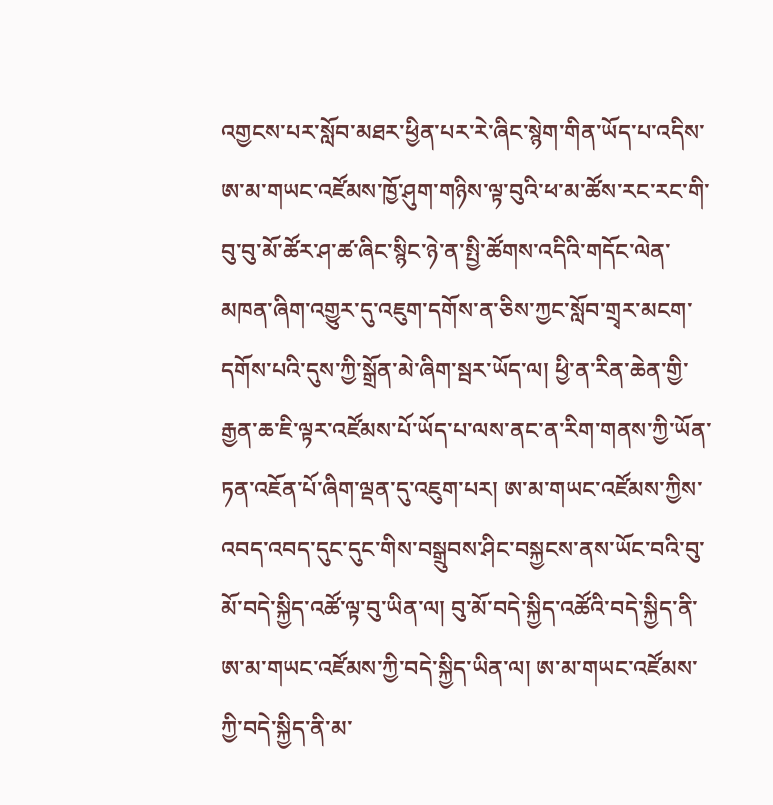འགྱངས་པར་སློབ་མཐར་ཕྱིན་པར་རེ་ཞིང་སྙེག་གིན་ཡོད་པ་འདིས་ཨ་མ་གཡང་འཛོམས་ཁྱོ་ཤུག་གཉིས་ལྟ་བུའི་ཕ་མ་ཚོས་རང་རང་གི་བུ་བུ་མོ་ཚོར་ཤ་ཚ་ཞིང་སྙིང་ཉེ་ན་སྤྱི་ཚོགས་འདིའི་གདོང་ལེན་མཁན་ཞིག་འགྱུར་དུ་འཇུག་དགོས་ན་ཅིས་ཀྱང་སློབ་གྲྭར་མངག་དགོས་པའི་དུས་ཀྱི་སྒྲོན་མེ་ཞིག་སྦར་ཡོད་ལ། ཕྱི་ན་རིན་ཆེན་གྱི་རྒྱན་ཆ་ཇི་ལྟར་འཛོམས་པོ་ཡོད་པ་ལས་ནང་ན་རིག་གནས་ཀྱི་ཡོན་ཏན་འཇོན་པོ་ཞིག་ལྡན་དུ་འཇུག་པར། ཨ་མ་གཡང་འཛོམས་ཀྱིས་འབད་འབད་དུང་དུང་གིས་བསྒྲུབས་ཤིང་བསྐྱངས་ནས་ཡོང་བའི་བུ་མོ་བདེ་སྐྱིད་འཚོ་ལྟ་བུ་ཡིན་ལ། བུ་མོ་བདེ་སྐྱིད་འཚོའི་བདེ་སྐྱིད་ནི་ཨ་མ་གཡང་འཛོམས་ཀྱི་བདེ་སྐྱིད་ཡིན་ལ། ཨ་མ་གཡང་འཛོམས་ཀྱི་བདེ་སྐྱིད་ནི་མ་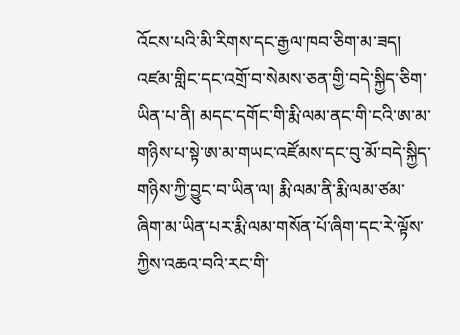འོངས་པའི་མི་རིགས་དང་རྒྱལ་ཁབ་ཅིག་མ་ཟད། འཛམ་གླིང་དང་འགྲོ་བ་སེམས་ཅན་གྱི་བདེ་སྐྱིད་ཅིག་ཡིན་པ་ནི། མདང་དགོང་གི་རྨི་ལམ་ནང་གི་ངའི་ཨ་མ་གཉིས་པ་སྟེ་ཨ་མ་གཡང་འཛོམས་དང་བུ་མོ་བདེ་སྐྱིད་གཉིས་ཀྱི་བྱུང་བ་ཡིན་ལ། རྨི་ལམ་ནི་རྨི་ལམ་ཙམ་ཞིག་མ་ཡིན་པར་རྨི་ལམ་གསོན་པོ་ཞིག་དང་རེ་ལྟོས་ཀྱིས་འཆའ་བའི་རང་གི་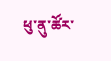ཕུ་ནུ་ཚོར་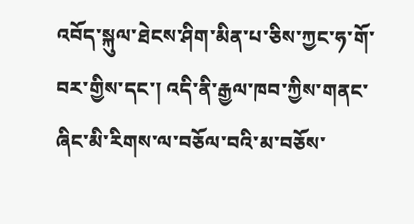འབོད་སྐུལ་ཐེངས་ཤིག་མིན་པ་ཅིས་ཀྱང་ཧ་གོ་བར་གྱིས་དང་། འདི་ནི་རྒྱལ་ཁབ་ཀྱིས་གནང་ཞིང་མི་རིགས་ལ་བཅོལ་བའི་མ་བཅོས་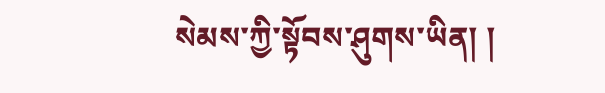སེམས་ཀྱི་སྟོབས་ཤུགས་ཡིན། །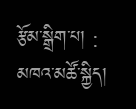རྩོམ་སྒྲིག་པ། : མཁའ་མཚོ་སྐྱིད།